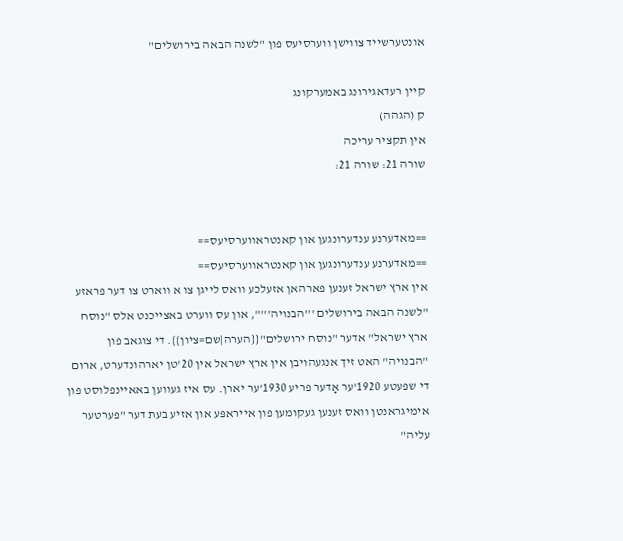אונטערשייד צווישן ווערסיעס פון "לשנה הבאה בירושלים"

קיין רעדאגירונג באמערקונג
ק (הגהה)
אין תקציר עריכה
שורה 21: שורה 21:


==מאדערנע ענדערונגען און קאנטראווערסיעס==
==מאדערנע ענדערונגען און קאנטראווערסיעס==
אין ארץ ישראל זענען פארהאן אזעלכע וואס לייגן צו א ווארט צו דער פראזע "לשנה הבאה בירושלים '''הבנויה'''", און עס ווערט באצייכנט אלס "נוסח ארץ ישראל" אדער "נוסח ירושלים"{{הערה|שם=ציון}}. די צוגאב פון "הבנויה" האט זיך אנגעהויבן אין ארץ ישראל אין 20'טן יארהונדערט, ארום די שפּעטע 1920'ער אָדער פריע 1930'ער יארן. עס איז געווען באאיינפלוסט פון אימיגראנטן וואס זענען געקומען פון אייראפּע און אזיע בעת דער "פערטער עליה"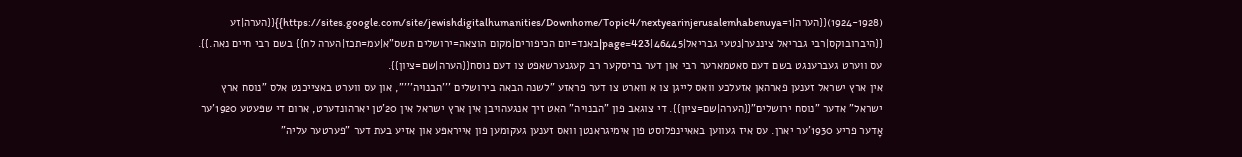(1924-1928){{הערה|1=https://sites.google.com/site/jewishdigitalhumanities/Downhome/Topic4/nextyearinjerusalemhabenuya}}{{הערה|זע {{היברובוקס|רבי גבריאל ציננער|נטעי גבריאל|46445|page=423|באנד=יום הכיפורים|מקום הוצאה=ירושלים תשס"א|עמ=תכז|הערה לח}} בשם רבי חיים נאה.}}. עס ווערט געברענגט בשם דעם סאטמארער רבי און דער בריסקער רב קעגנערשאפט צו דעם נוסח{{הערה|שם=ציון}}.
אין ארץ ישראל זענען פארהאן אזעלכע וואס לייגן צו א ווארט צו דער פראזע "לשנה הבאה בירושלים '''הבנויה'''", און עס ווערט באצייכנט אלס "נוסח ארץ ישראל" אדער "נוסח ירושלים"{{הערה|שם=ציון}}. די צוגאב פון "הבנויה" האט זיך אנגעהויבן אין ארץ ישראל אין 20'טן יארהונדערט, ארום די שפּעטע 1920'ער אָדער פריע 1930'ער יארן. עס איז געווען באאיינפלוסט פון אימיגראנטן וואס זענען געקומען פון אייראפּע און אזיע בעת דער "פערטער עליה"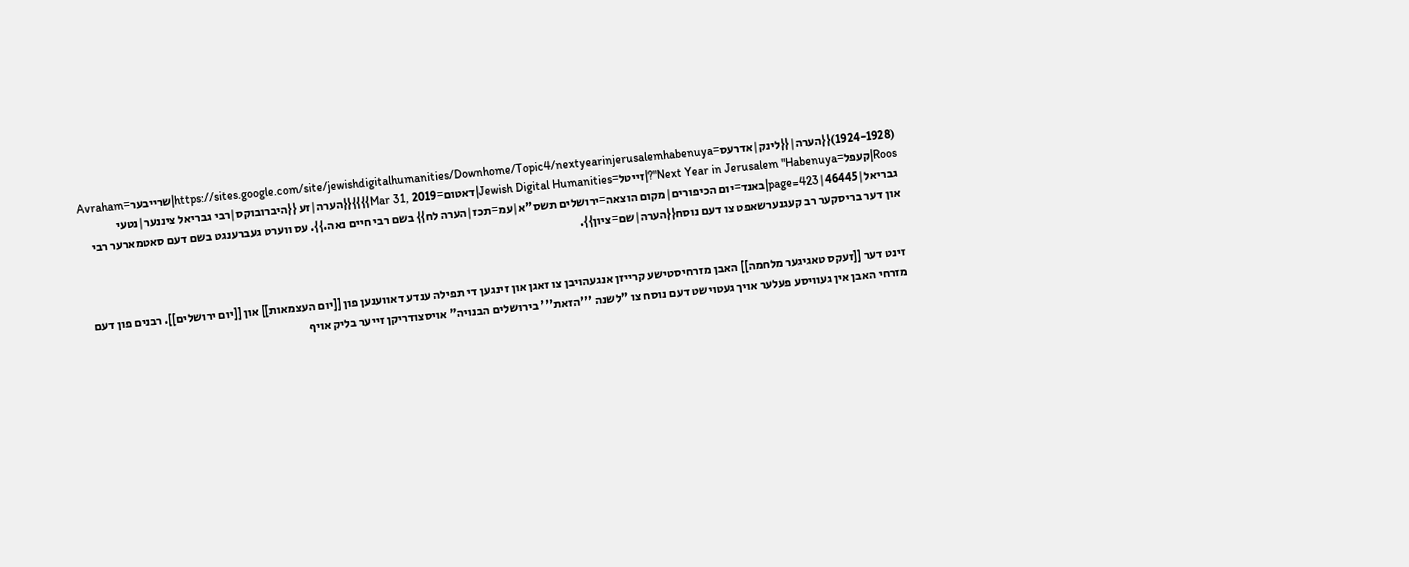(1924-1928){{הערה|{{לינק|אדרעס=https://sites.google.com/site/jewishdigitalhumanities/Downhome/Topic4/nextyearinjerusalemhabenuya|שרייבער=Avraham Roos|קעפל=Next Year in Jerusalem "Habenuya"?|זייטל=Jewish Digital Humanities|דאטום=Mar 31, 2019}}}}{{הערה|זע {{היברובוקס|רבי גבריאל ציננער|נטעי גבריאל|46445|page=423|באנד=יום הכיפורים|מקום הוצאה=ירושלים תשס"א|עמ=תכז|הערה לח}} בשם רבי חיים נאה.}}. עס ווערט געברענגט בשם דעם סאטמארער רבי און דער בריסקער רב קעגנערשאפט צו דעם נוסח{{הערה|שם=ציון}}.


זינט דער [[זעקס טאגיגער מלחמה]] האבן מזרחיסטישע קרייזן אנגעהויבן צו זאגן און זינגען די תפילה ענדע דאווענען פון [[יום העצמאות]] און [[יום ירושלים]]. רבנים פון דעם מזרחי האבן אין געוויסע פעלער אויך געטוישט דעם נוסח צו "לשנה '''הזאת''' בירושלים הבנויה" אויסצודריקן זייער בליק אויף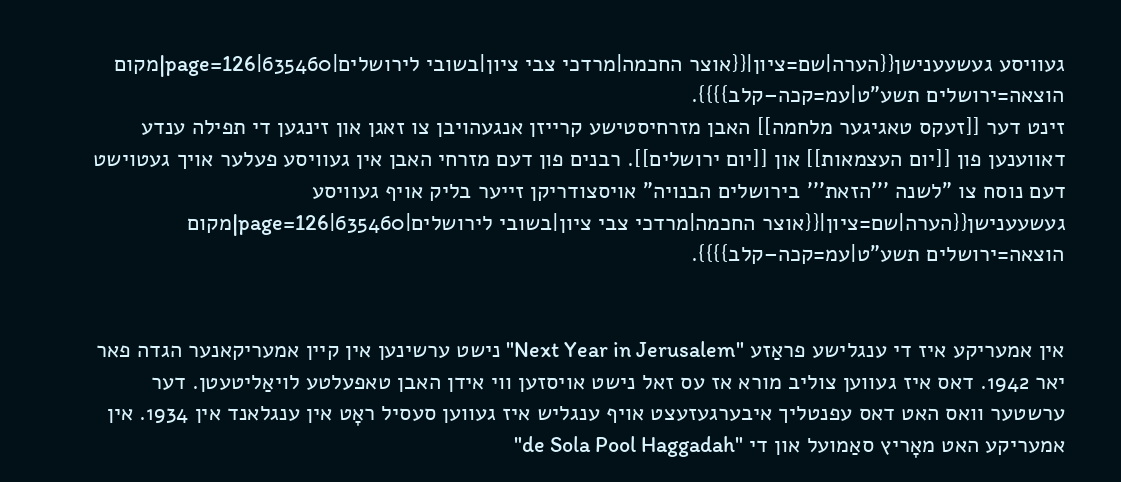געוויסע געשעענישן{{הערה|שם=ציון|{{אוצר החכמה|מרדכי צבי ציון|בשובי לירושלים|635460|page=126|מקום הוצאה=ירושלים תשע"ט|עמ=קכה–קלב}}}}.
זינט דער [[זעקס טאגיגער מלחמה]] האבן מזרחיסטישע קרייזן אנגעהויבן צו זאגן און זינגען די תפילה ענדע דאווענען פון [[יום העצמאות]] און [[יום ירושלים]]. רבנים פון דעם מזרחי האבן אין געוויסע פעלער אויך געטוישט דעם נוסח צו "לשנה '''הזאת''' בירושלים הבנויה" אויסצודריקן זייער בליק אויף געוויסע געשעענישן{{הערה|שם=ציון|{{אוצר החכמה|מרדכי צבי ציון|בשובי לירושלים|635460|page=126|מקום הוצאה=ירושלים תשע"ט|עמ=קכה–קלב}}}}.


אין אמעריקע איז די ענגלישע פראַזע "Next Year in Jerusalem" נישט ערשינען אין קיין אמעריקאנער הגדה פאר יאר 1942. דאס איז געווען צוליב מורא אז עס זאל נישט אויסזען ווי אידן האבן טאפעלטע לויאַליטעטן. דער ערשטער וואס האט דאס עפנטליך איבערגעזעצט אויף ענגליש איז געווען סעסיל ראָט אין ענגלאנד אין 1934. אין אמעריקע האט מאָריץ סאַמועל און די "de Sola Pool Haggadah"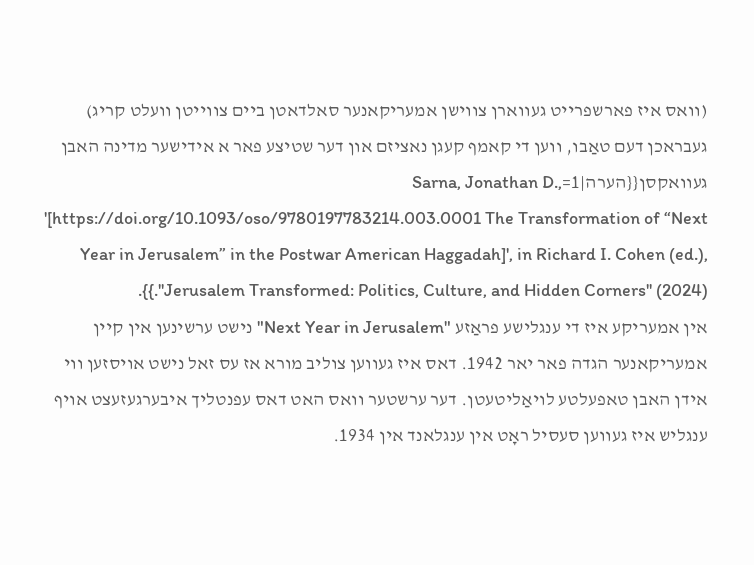(וואס איז פארשפרייט געווארן צווישן אמעריקאנער סאלדאטן ביים צווייטן וועלט קריג) געבראכן דעם טאַבו, ווען די קאמף קעגן נאציזם און דער שטיצע פאר א אידישער מדינה האבן געוואקסן{{הערה|1=Sarna, Jonathan D., '[https://doi.org/10.1093/oso/9780197783214.003.0001 The Transformation of “Next Year in Jerusalem” in the Postwar American Haggadah]', in Richard I. Cohen (ed.), ''Jerusalem Transformed: Politics, Culture, and Hidden Corners'' (2024).}}.
אין אמעריקע איז די ענגלישע פראַזע "Next Year in Jerusalem" נישט ערשינען אין קיין אמעריקאנער הגדה פאר יאר 1942. דאס איז געווען צוליב מורא אז עס זאל נישט אויסזען ווי אידן האבן טאפעלטע לויאַליטעטן. דער ערשטער וואס האט דאס עפנטליך איבערגעזעצט אויף ענגליש איז געווען סעסיל ראָט אין ענגלאנד אין 1934.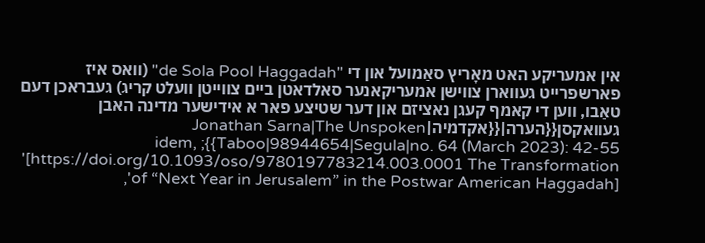אין אמעריקע האט מאָריץ סאַמועל און די "de Sola Pool Haggadah" (וואס איז פארשפרייט געווארן צווישן אמעריקאנער סאלדאטן ביים צווייטן וועלט קריג) געבראכן דעם טאַבו, ווען די קאמף קעגן נאציזם און דער שטיצע פאר א אידישער מדינה האבן געוואקסן{{הערה|{{אקדמיה|Jonathan Sarna|The Unspoken Taboo|98944654|Segula|no. 64 (March 2023): 42-55}}; idem, '[https://doi.org/10.1093/oso/9780197783214.003.0001 The Transformation of “Next Year in Jerusalem” in the Postwar American Haggadah]',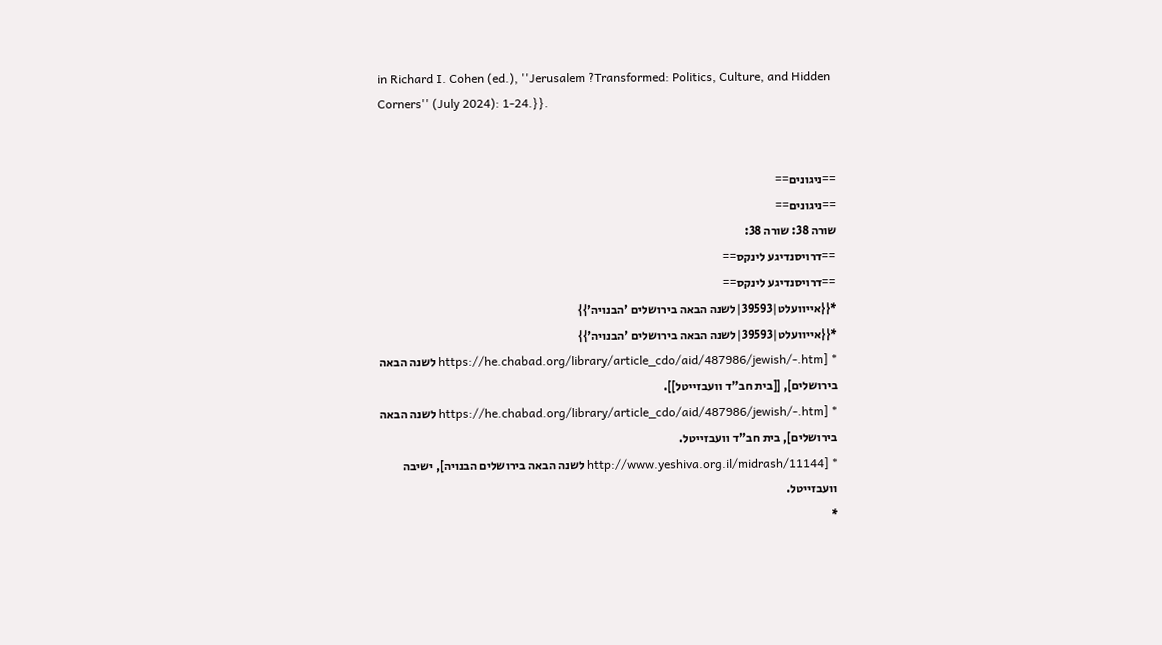in Richard I. Cohen (ed.), ''Jerusalem ?Transformed: Politics, Culture, and Hidden Corners'' (July 2024): 1-24.}}.


==ניגונים==
==ניגונים==
שורה 38: שורה 38:
==דרויסנדיגע לינקס==
==דרויסנדיגע לינקס==
*{{אייוועלט|39593|לשנה הבאה בירושלים 'הבנויה'}}
*{{אייוועלט|39593|לשנה הבאה בירושלים 'הבנויה'}}
* [https://he.chabad.org/library/article_cdo/aid/487986/jewish/-.htm לשנה הבאה בירושלים], [[בית חב"ד וועבזייטל]].
* [https://he.chabad.org/library/article_cdo/aid/487986/jewish/-.htm לשנה הבאה בירושלים], בית חב"ד וועבזייטל.
* [http://www.yeshiva.org.il/midrash/11144 לשנה הבאה בירושלים הבנויה], ישיבה וועבזייטל.
*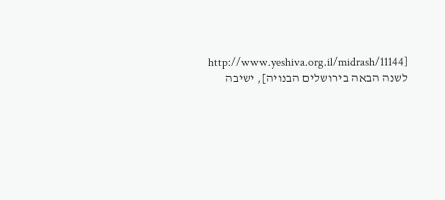[http://www.yeshiva.org.il/midrash/11144 לשנה הבאה בירושלים הבנויה], ישיבה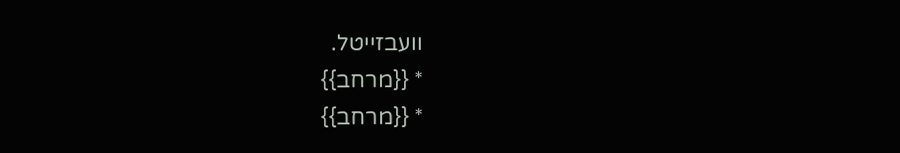וועבזייטל.
* {{מרחב}}
* {{מרחב}}